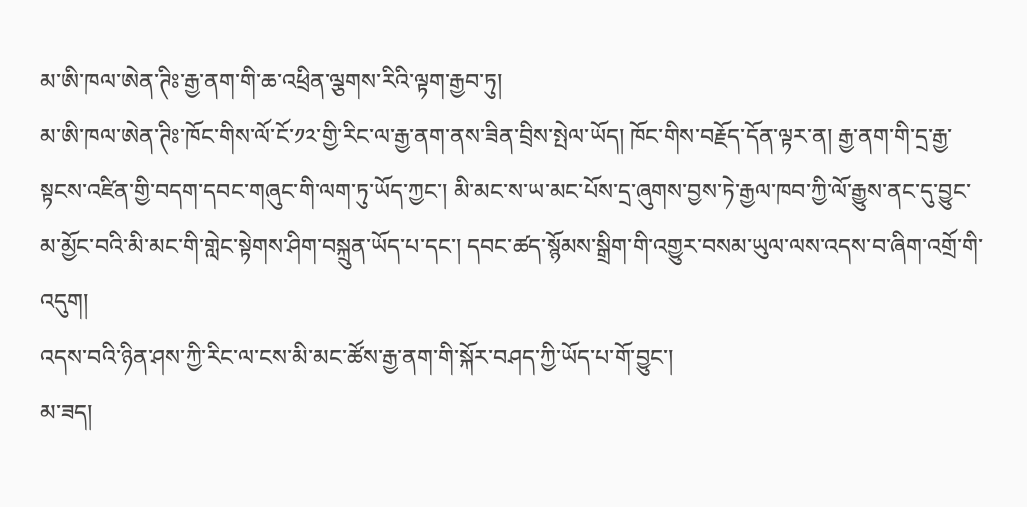མ་ཨི་ཁལ་ཨེན་ཊིཿ་རྒྱ་ནག་གི་ཆ་འཕྲིན་ལྕགས་རིའི་ལྟག་རྒྱབ་ཏུ།
མ་ཨི་ཁལ་ཨེན་ཊིཿ་ཁོང་གིས་ལོ་ངོ་༡༢་གྱི་རིང་ལ་རྒྱ་ནག་ནས་ཟིན་བྲིས་སྤེལ་ཡོད། ཁོང་གིས་བརྗོད་དོན་ལྟར་ན། རྒྱ་ནག་གི་དྲ་རྒྱ་སྟངས་འཛིན་གྱི་བདག་དབང་གཞུང་གི་ལག་ཏུ་ཡོད་ཀྱང་། མི་མང་ས་ཡ་མང་པོས་དྲ་ཞུགས་བྱས་ཏེ་རྒྱལ་ཁབ་ཀྱི་ལོ་རྒྱུས་ནང་དུ་བྱུང་མ་མྱོང་བའི་མི་མང་གི་གླེང་སྟེགས་ཤིག་བསྐྲུན་ཡོད་པ་དང་། དབང་ཚད་སྙོམས་སྒྲིག་གི་འགྱུར་བསམ་ཡུལ་ལས་འདས་བ་ཞིག་འགྲོ་གི་འདུག།
འདས་བའི་ཉིན་ཤས་ཀྱི་རིང་ལ་ངས་མི་མང་ཚོས་རྒྱ་ནག་གི་སྐོར་བཤད་ཀྱི་ཡོད་པ་གོ་བྱུང་།
མ་ཟད།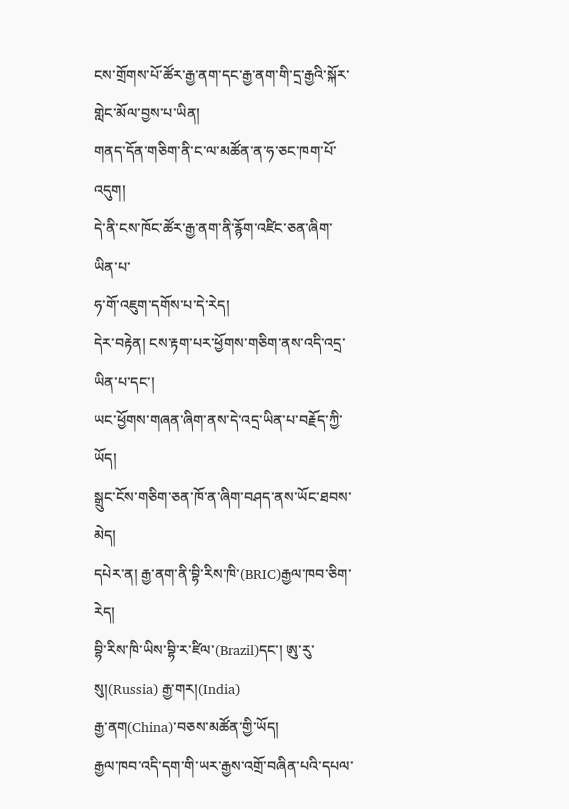ངས་གྲོགས་པོ་ཚོར་རྒྱ་ནག་དང་རྒྱ་ནག་གི་དྲ་རྒྱའི་སྐོར་གླེང་མོལ་བྱས་པ་ཡིན།
གནད་དོན་གཅིག་ནི་ང་ལ་མཚོན་ན་ཧ་ཅང་ཁག་པོ་འདུག།
དེ་ནི་ངས་ཁོང་ཚོར་རྒྱ་ནག་ནི་རྙོག་འཛིང་ཅན་ཞིག་ཡིན་པ་
ཧ་གོ་འཇུག་དགོས་པ་དེ་རེད།
དེར་བརྟེན། ངས་རྟག་པར་ཕྱོགས་གཅིག་ནས་འདི་འདྲ་ཡིན་པ་དང་།
ཡང་ཕྱོགས་གཞན་ཞིག་ནས་དེ་འདྲ་ཡིན་པ་བརྗོད་ཀྱི་ཡོད།
སྒྲུང་ངོས་གཅིག་ཅན་ཁོ་ན་ཞིག་བཤད་ནས་ཡོང་ཐབས་མེད།
དཔེར་ན། རྒྱ་ནག་ནི་བྷི་རིས་ཁི་(BRIC)རྒྱལ་ཁབ་ཅིག་རེད།
བྷི་རིས་ཁི་ཡིས་བྷི་ར་ཛིལ་(Brazil)དང་། ཨུ་རུ་སུ།(Russia) རྒྱ་གར།(India)
རྒྱ་ནག(China)་བཅས་མཚོན་གྱི་ཡོད།
རྒྱལ་ཁབ་འདི་དག་གི་ཡར་རྒྱས་འགྲོ་བཞིན་པའི་དཔལ་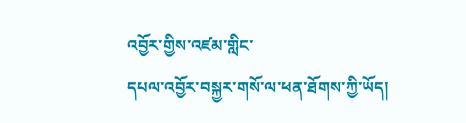འབྱོར་གྱིས་འཛམ་གླིང་
དཔལ་འབྱོར་བསྐྱར་གསོ་ལ་ཕན་ཐོགས་ཀྱི་ཡོད།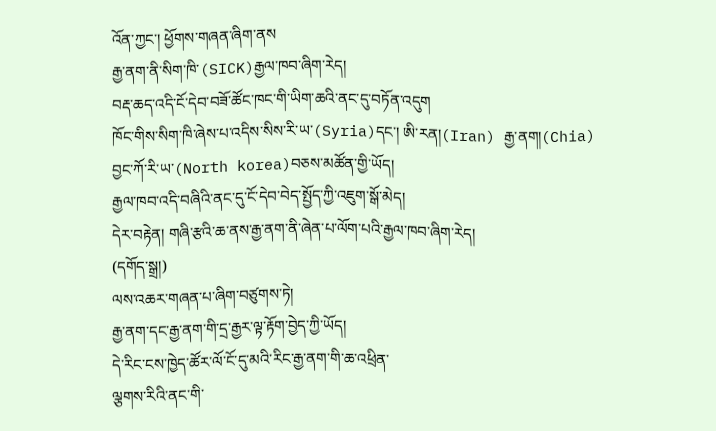འོན་ཀྱང་། ཕྱོགས་གཞན་ཞིག་ནས
རྒྱ་ནག་ནི་སིག་ཁི་(SICK)རྒྱལ་ཁབ་ཞིག་རེད།
བརྡ་ཆད་འདི་ངོ་དེབ་བཟོ་ཚོང་ཁང་གི་ཡིག་ཆའི་ནང་དུ་བཏོན་འདུག
ཁོང་གིས་སིག་ཁི་ཞེས་པ་འདིས་སིས་རི་ཡ་(Syria)དང་། ཨི་རན།(Iran) རྒྱ་ནག།(Chia)
བྱང་ཀོ་རི་ཡ་(North korea)བཅས་མཚོན་གྱི་ཡོད།
རྒྱལ་ཁབ་འདི་བཞིའི་ནང་དུ་ངོ་དེབ་བེད་སྤྱོད་ཀྱི་འཇུག་སྒོ་མེད།
དེར་བརྟེན། གཞི་རྩའི་ཆ་ནས་རྒྱ་ནག་ནི་ཞེན་པ་ལོག་པའི་རྒྱལ་ཁབ་ཞིག་རེད།
(དགོད་སྒྲ།)
ལས་འཆར་གཞན་པ་ཞིག་བཙུགས་ཏེ།
རྒྱ་ནག་དང་རྒྱ་ནག་གི་དྲ་རྒྱར་ལྟ་རྟོག་བྱེད་ཀྱི་ཡོད།
དེ་རིང་ངས་ཁྱེད་ཚོར་ལོ་ངོ་དུ་མའི་རིང་རྒྱ་ནག་གི་ཆ་འཕྲིན་
ལྕགས་རིའི་ནང་གི་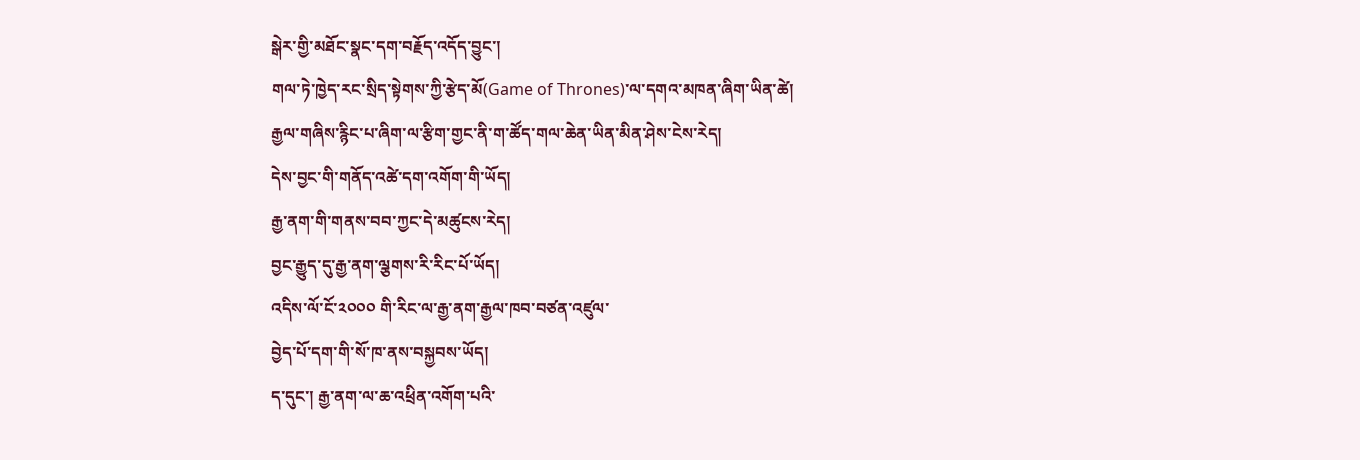སྒེར་གྱི་མཐོང་སྣང་དག་བརྗོད་འདོད་བྱུང་།
གལ་ཏེ་ཁྱེད་རང་སྲིད་སྟེགས་ཀྱི་རྩེད་མོ(Game of Thrones)་ལ་དགའ་མཁན་ཞིག་ཡིན་ཚེ།
རྒྱལ་གཞིས་རྙིང་པ་ཞིག་ལ་རྩིག་གྱང་ནི་ག་ཚོད་གལ་ཆེན་ཡིན་མིན་ཤེས་ངེས་རེད།
དེས་བྱང་གི་གནོད་འཚེ་དག་འགོག་གི་ཡོད།
རྒྱ་ནག་གི་གནས་བབ་ཀྱང་དེ་མཚུངས་རེད།
བྱང་རྒྱུད་དུ་རྒྱ་ནག་ལྕགས་རི་རིང་པོ་ཡོད།
འདིས་ལོ་ངོ་༢༠༠༠ གི་རིང་ལ་རྒྱ་ནག་རྒྱལ་ཁབ་བཙན་འཛུལ་
བྱེད་པོ་དག་གི་སོ་ཁ་ནས་བསྐྱབས་ཡོད།
ད་དུང་། རྒྱ་ནག་ལ་ཆ་འཕྲིན་འགོག་པའི་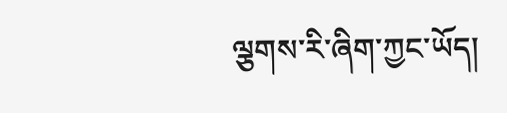ལྕགས་རི་ཞིག་ཀྱང་ཡོད།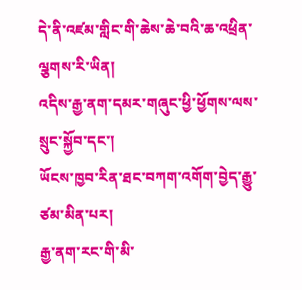དེ་ནི་འཛམ་གླིང་གི་ཆེས་ཆེ་བའི་ཆ་འཕྲིན་ལྕགས་རི་ཡིན།
འདིས་རྒྱ་ནག་དམར་གཞུང་ཕྱི་ཕྱོགས་ལས་སྲུང་སྐྱོབ་དང་།
ཡོངས་ཁྱབ་རིན་ཐང་བཀག་འགོག་བྱེད་རྒྱུ་ཙམ་མིན་པར།
རྒྱ་ནག་རང་གི་མི་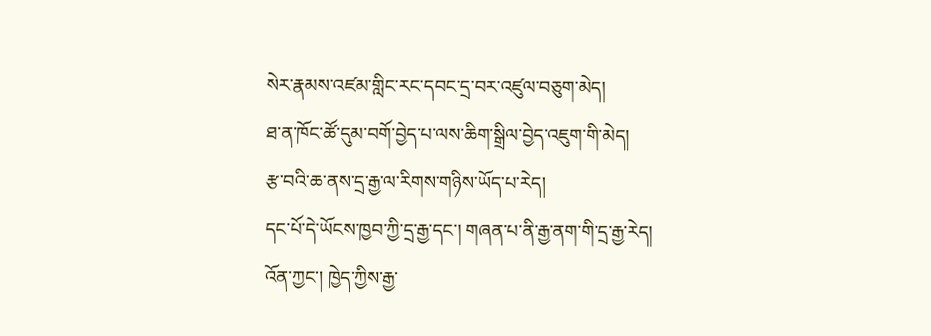སེར་རྣམས་འཛམ་གླིང་རང་དབང་དྲ་བར་འཛུལ་བཅུག་མེད།
ཐ་ན་ཁོང་ཚོ་དུམ་བགོ་བྱེད་པ་ལས་ཆིག་སྒྲིལ་བྱེད་འཇུག་གི་མེད།
རྩ་བའི་ཆ་ནས་དྲ་རྒྱ་ལ་རིགས་གཉིས་ཡོད་པ་རེད།
དང་པོ་དེ་ཡོངས་ཁྱབ་ཀྱི་དྲ་རྒྱ་དང་། གཞན་པ་ནི་རྒྱ་ནག་གི་དྲ་རྒྱ་རེད།
འོན་ཀྱང་། ཁྱེད་ཀྱིས་རྒྱ་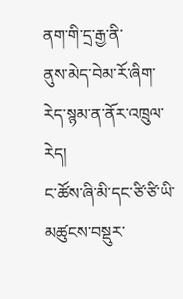ནག་གི་དྲ་རྒྱ་ནི་
ནུས་མེད་བེམ་རོ་ཞིག་རེད་སྙམ་ན་ནོར་འཁྲུལ་རེད།
ང་ཚོས་ཞི་མི་དང་ཙི་ཙི་ཡི་མཚུངས་བསྡུར་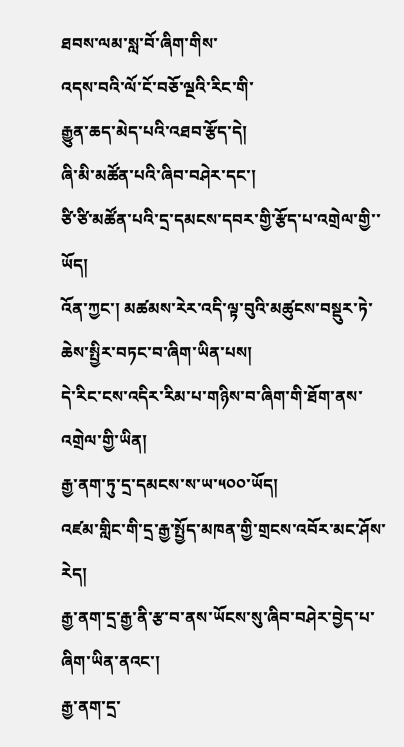ཐབས་ལམ་སླ་བོ་ཞིག་གིས་
འདས་བའི་ལོ་ངོ་བཅོ་ལྔའི་རིང་གི་
རྒྱུན་ཆད་མེད་པའི་འཐབ་རྩོད་དེ།
ཞི་མི་མཚོན་པའི་ཞིབ་བཤེར་དང་།
ཙི་ཙི་མཚོན་པའི་དྲ་དམངས་དབར་གྱི་རྩོད་པ་འགྲེལ་གྱི་་ཡོད།
འོན་ཀྱང་། མཚམས་རེར་འདི་ལྟ་བུའི་མཚུངས་བསྡུར་ཏེ་ཆེས་སྤྱིར་བཏང་བ་ཞིག་ཡིན་པས།
དེ་རིང་ངས་འདིར་རིམ་པ་གཉིས་བ་ཞིག་གི་ཐོག་ནས་འགྲེལ་གྱི་ཡིན།
རྒྱ་ནག་ཏུ་དྲ་དམངས་ས་ཡ་༥༠༠་ཡོད།
འཛམ་གླིང་གི་དྲ་རྒྱ་སྤྱོད་མཁན་གྱི་གྲངས་འབོར་མང་ཤོས་རེད།
རྒྱ་ནག་དྲ་རྒྱ་ནི་རྩ་བ་ནས་ཡོངས་སུ་ཞིབ་བཤེར་བྱེད་པ་ཞིག་ཡིན་ནའང་།
རྒྱ་ནག་དྲ་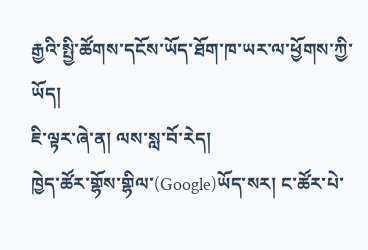རྒྱའི་སྤྱི་ཚོགས་དངོས་ཡོད་ཐོག་ཁ་ཡར་ལ་ཕྱོགས་ཀྱི་ཡོད།
ཇི་ལྟར་ཞེ་ན། ལས་སླ་བོ་རེད།
ཁྱེད་ཚོར་གྷོས་གྷིལ་(Google)ཡོད་སར། ང་ཚོར་པེ་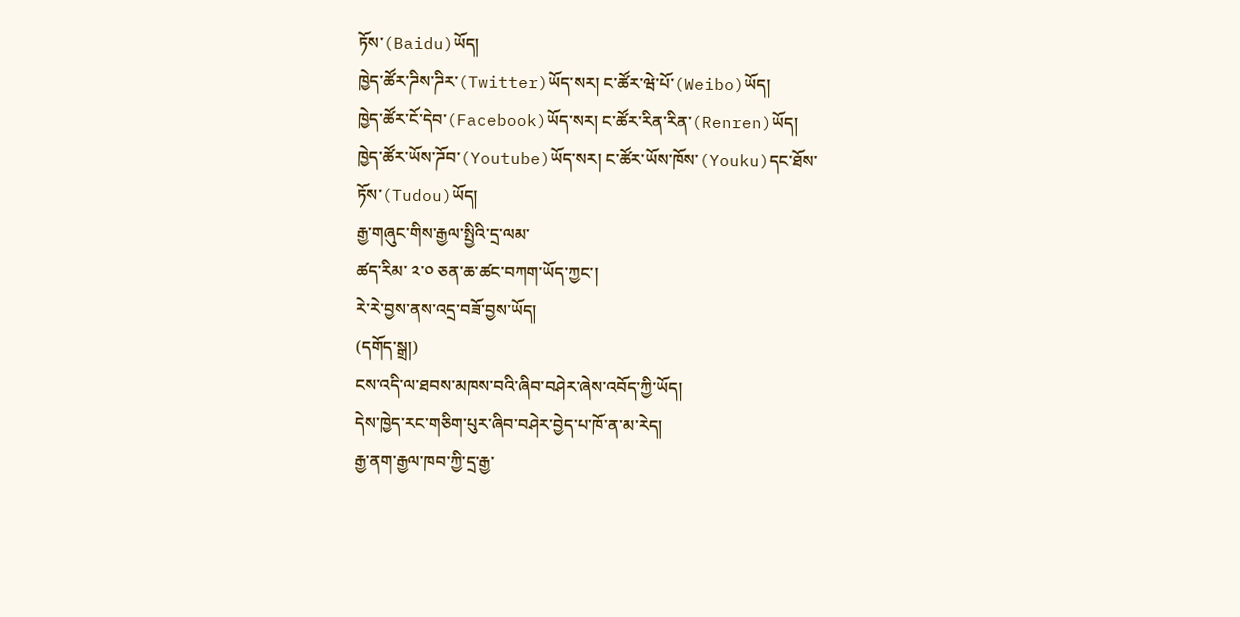ཏོས་(Baidu)ཡོད།
ཁྱེད་ཚོར་ཌིས་ཌིར་(Twitter)ཡོད་སར། ང་ཚོར་ཝེ་པོ་(Weibo)ཡོད།
ཁྱེད་ཚོར་ངོ་དེབ་(Facebook)ཡོད་སར། ང་ཚོར་རིན་རིན་(Renren)ཡོད།
ཁྱེད་ཚོར་ཡོས་ཌོབ་(Youtube)ཡོད་སར། ང་ཚོར་ཡོས་ཁོས་(Youku)དང་ཐོས་ཏོས་(Tudou)ཡོད།
རྒྱ་གཞུང་གིས་རྒྱལ་སྤྱིའི་དྲ་ལམ་
ཚད་རིམ་ ༢་༠ ཅན་ཆ་ཚང་བཀག་ཡོད་ཀྱང་།
རེ་རེ་བྱས་ནས་འདྲ་བཟོ་བྱས་ཡོད།
(དགོད་སྒྲ།)
ངས་འདི་ལ་ཐབས་མཁས་བའི་ཞིབ་བཤེར་ཞེས་འབོད་ཀྱི་ཡོད།
དེས་ཁྱེད་རང་གཅིག་པུར་ཞིབ་བཤེར་བྱེད་པ་ཁོ་ན་མ་རེད།
རྒྱ་ནག་རྒྱལ་ཁབ་ཀྱི་དྲ་རྒྱ་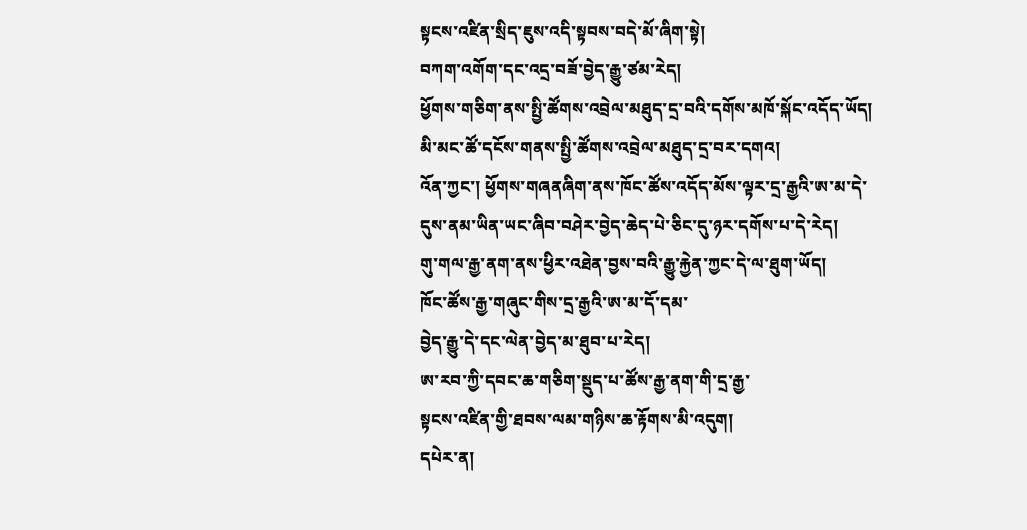སྟངས་འཛིན་སྲིད་ཇུས་འདི་སྟབས་བདེ་མོ་ཞིག་སྟེ།
བཀག་འགོག་དང་འདྲ་བཟོ་བྱེད་རྒྱུ་ཙམ་རེད།
ཕྱོགས་གཅིག་ནས་སྤྱི་ཚོགས་འབྲེལ་མཐུད་དྲ་བའི་དགོས་མཁོ་སྐོང་འདོད་ཡོད།
མི་མང་ཚོ་དངོས་གནས་སྤྱི་ཚོགས་འབྲེལ་མཐུད་དྲ་བར་དགའ།
འོན་ཀྱང་། ཕྱོགས་གཞནཞིག་ནས་ཁོང་ཚོས་འདོད་མོས་ལྟར་དྲ་རྒྱའི་ཨ་མ་དེ་
དུས་ནམ་ཡིན་ཡང་ཞིབ་བཤེར་བྱེད་ཆེད་པེ་ཅིང་དུ་ཉར་དགོས་པ་དེ་རེད།
གུ་གལ་རྒྱ་ནག་ནས་ཕྱིར་འཐེན་བྱས་བའི་རྒྱུ་རྐྱེན་ཀྱང་དེ་ལ་ཐུག་ཡོད།
ཁོང་ཚོས་རྒྱ་གཞུང་གིས་དྲ་རྒྱའི་ཨ་མ་དོ་དམ་
བྱེད་རྒྱུ་དེ་དང་ལེན་བྱེད་མ་ཐུབ་པ་རེད།
ཨ་རབ་ཀྱི་དབང་ཆ་གཅིག་སྡུད་པ་ཚོས་རྒྱ་ནག་གི་དྲ་རྒྱ་
སྟངས་འཛིན་གྱི་ཐབས་ལམ་གཉིས་ཆ་རྟོགས་མི་འདུག།
དཔེར་ན།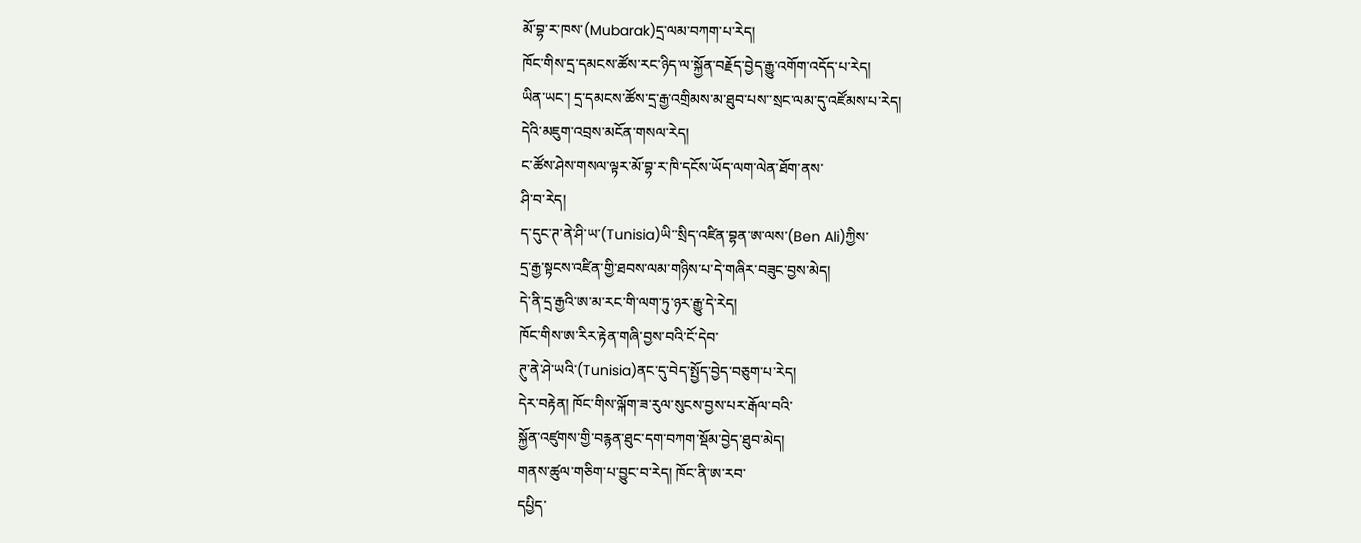མོ་བྷ་ར་ཁས་(Mubarak)དྲ་ལམ་བཀག་པ་རེད།
ཁོང་གིས་དྲ་དམངས་ཚོས་རང་ཉིད་ལ་སྐྱོན་བརྗོད་བྱེད་རྒྱུ་འགོག་འདོད་པ་རེད།
ཡིན་ཡང་། དྲ་དམངས་ཚོས་དྲ་རྒྱ་འགྲིམས་མ་ཐུབ་པས་་སྲང་ལམ་དུ་འཛོམས་པ་རེད།
དེའི་མཇུག་འབྲས་མངོན་གསལ་རེད།
ང་ཚོས་ཤེས་གསལ་ལྟར་མོ་བྷ་ར་ཁི་དངོས་ཡོད་ལག་ལེན་ཐོག་ནས་
ཤི་བ་རེད།
ད་དུང་ཊ་ནེ་ཤི་ཡ་(Tunisia)ཡི་་སྲིད་འཛིན་བྷན་ཨ་ལས་(Ben Ali)ཀྱིས་
དྲ་རྒྱ་སྟངས་འཛིན་གྱི་ཐབས་ལམ་གཉིས་པ་དེ་གཞིར་བཟུང་བྱས་མེད།
དེ་ནི་དྲ་རྒྱའི་ཨ་མ་རང་གི་ལག་ཏུ་ཉར་རྒྱུ་དེ་རེད།
ཁོང་གིས་ཨ་རིར་རྟེན་གཞི་བྱས་བའི་ངོ་དེབ་
ཊུ་ནེ་ཤེ་ཡའི་(Tunisia)ནང་དུ་བེད་སྤྱོད་བྱེད་བཅུག་པ་རེད།
དེར་བརྟེན། ཁོང་གིས་ལྐོག་ཟ་རུལ་སུངས་བྱས་པར་རྒོལ་བའི་
སྐྱོན་འཛུགས་གྱི་བརྙན་ཐུང་དག་བཀག་སྡོམ་བྱེད་ཐུབ་མེད།
གནས་ཚུལ་གཅིག་པ་བྱུང་བ་རེད། ཁོང་ནི་ཨ་རབ་
དཔྱིད་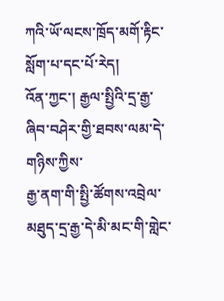ཀའི་ཡོ་ལངས་ཁྲོད་མགོ་རྟིང་སློག་པ་དང་པོ་རེད།
འོན་ཀྱང་། རྒྱལ་སྤྱིའི་དྲ་རྒྱ་ཞིབ་བཤེར་གྱི་ཐབས་ལམ་དེ་གཉིས་ཀྱིས་
རྒྱ་ནག་གི་སྤྱི་ཚོགས་འབྲེལ་མཐུད་དྲ་རྒྱ་དེ་མི་མང་གི་གླེང་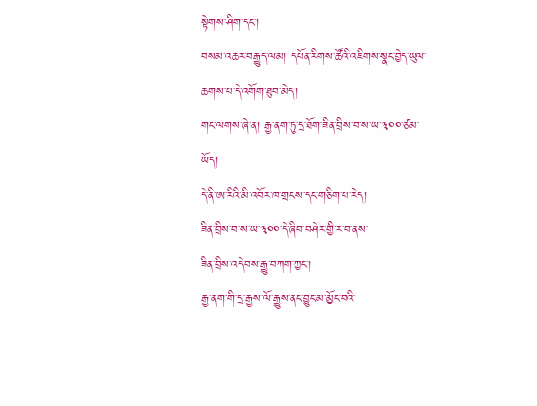སྟེགས་ཤིག་དང་།
བསམ་འཆར་བརྒྱུད་ལམ། དཔོན་རིགས་ཚོའི་འཇིགས་སྣང་བྱེད་ཡུལ་ཆགས་པ་དེ་འགོག་ཐུབ་མེད།
གང་ལགས་ཞེ་ན། རྒྱ་ནག་ཏུ་དྲ་ཐོག་ཟིན་བྲིས་བ་ས་ཡ་༣༠༠་ཙམ་ཡོད།
དེ་ནི་ཨ་རིའི་མི་འབོར་ཁ་གྲངས་དང་གཅིག་པ་རེད།
ཟིན་བྲིས་བ་ས་ཡ་༣༠༠་དེ་ཞིབ་བཤེར་གྱི་ར་བ་ནས་
ཟིན་བྲིས་འདེབས་རྒྱུ་བཀག་ཀྱང་།
རྒྱ་ནག་གི་དྲ་རྒྱས་ལོ་རྒྱུས་ནང་བྱུང་མ་མྱོང་བའི་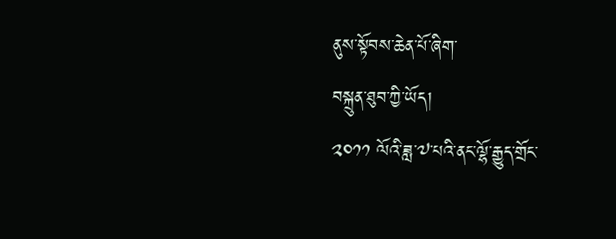ནུས་སྟོབས་ཆེན་པོ་ཞིག་
བསྐྲུན་ཐུབ་ཀྱི་ཡོད།
༢༠༡༡ ལོའི་ཟླ་༧་པའི་ནང་ལྷོ་རྒྱུད་གྲོང་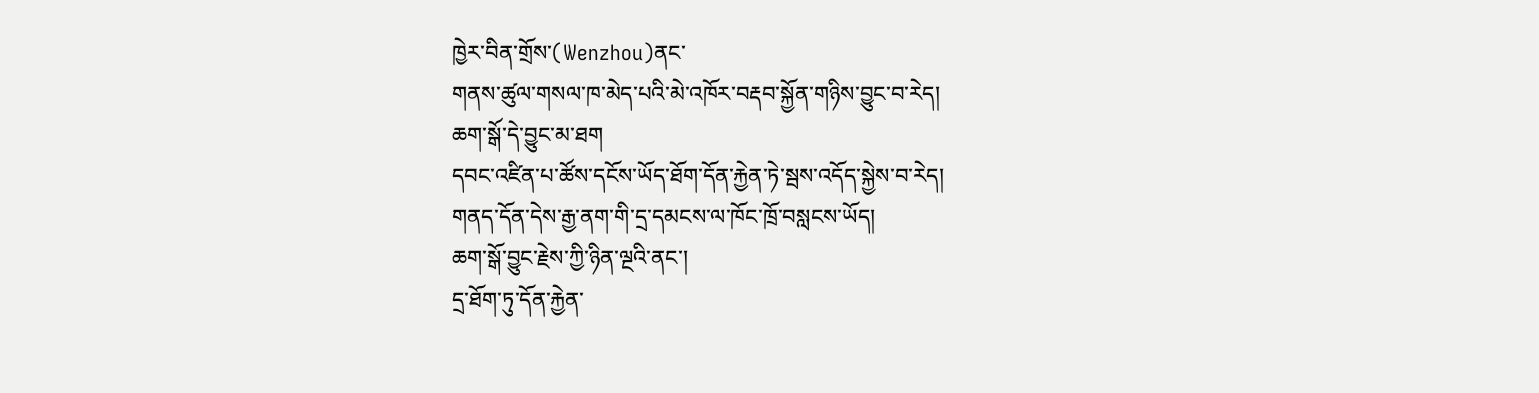ཁྱེར་བིན་གྲོས་(Wenzhou)ནང་
གནས་ཚུལ་གསལ་ཁ་མེད་པའི་མེ་འཁོར་བརྡབ་སྐྱོན་གཉིས་བྱུང་བ་རེད།
ཆག་སྒོ་དེ་བྱུང་མ་ཐག
དབང་འཛིན་པ་ཚོས་དངོས་ཡོད་ཐོག་དོན་རྐྱེན་ཏེ་སྦས་འདོད་སྐྱེས་བ་རེད།
གནད་དོན་དེས་རྒྱ་ནག་གི་དྲ་དམངས་ལ་ཁོང་ཁྲོ་བསླངས་ཡོད།
ཆག་སྒོ་བྱུང་རྗེས་ཀྱི་ཉིན་ལྔའི་ནང་།
དྲ་ཐོག་ཏུ་དོན་རྐྱེན་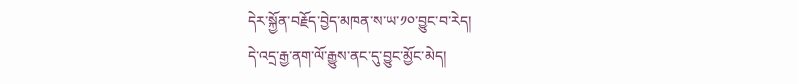དེར་སྐྱོན་བརྗོད་བྱེད་མཁན་ས་ཡ་༡༠་བྱུང་བ་རེད།
དེ་འདྲ་རྒྱ་ནག་ལོ་རྒྱུས་ནང་དུ་བྱུང་མྱོང་མེད།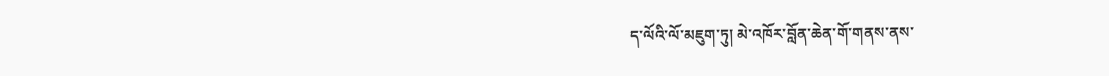ད་ལོའི་ལོ་མཇུག་ཏུ། མེ་འཁོར་བློན་ཆེན་གོ་གནས་ནས་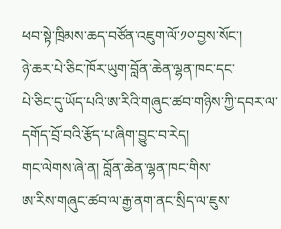ཕབ་སྟེ་ཁྲིམས་ཆད་བཙོན་འཇུག་ལོ་༡༠་བྱས་སོང་།
ཉེ་ཆར་པེ་ཅིང་ཁོར་ཡུག་བློན་ཆེན་ལྷན་ཁང་དང་
པེ་ཅིང་དུ་ཡོད་པའི་ཨ་རིའི་གཞུང་ཚབ་གཉིས་ཀྱི་དབར་ལ་
དགོད་བྲོ་བའི་རྩོད་པ་ཞིག་བྱུང་བ་རེད།
གང་ལེགས་ཞེ་ན། བློན་ཆེན་ལྷན་ཁང་གིས་
ཨ་རིས་གཞུང་ཚབ་ལ་རྒྱ་ནག་ནང་སྲིད་ལ་ཇུས་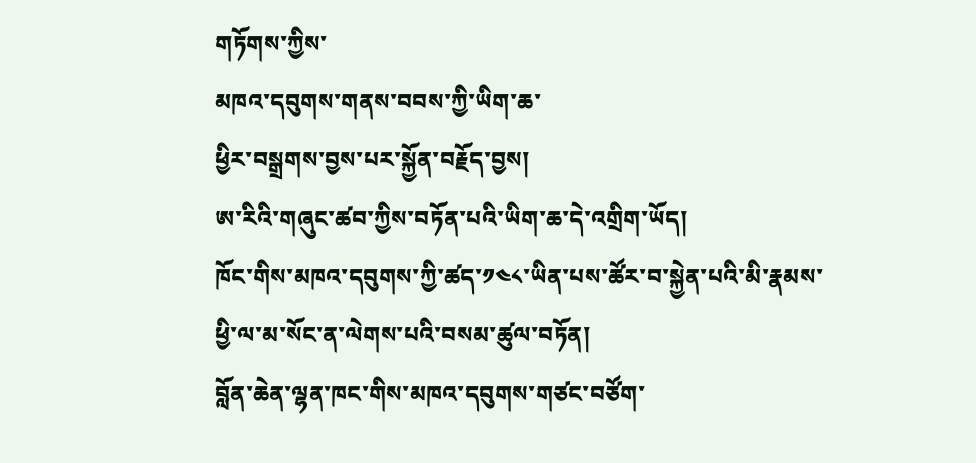གཏོགས་ཀྱིས་
མཁའ་དབུགས་གནས་བབས་ཀྱི་ཡིག་ཆ་
ཕྱིར་བསྒྲགས་བྱས་པར་སྐྱོན་བརྗོད་བྱས།
ཨ་རིའི་གཞུང་ཚབ་ཀྱིས་བཏོན་པའི་ཡིག་ཆ་དེ་འགྲིག་ཡོད།
ཁོང་གིས་མཁའ་དབུགས་ཀྱི་ཚད་༡༤༨་ཡིན་པས་ཚོར་བ་སྐྱེན་པའི་མི་རྣམས་
ཕྱི་ལ་མ་སོང་ན་ལེགས་པའི་བསམ་ཚུལ་བཏོན།
བློན་ཆེན་ལྷན་ཁང་གིས་མཁའ་དབུགས་གཙང་བཙོག་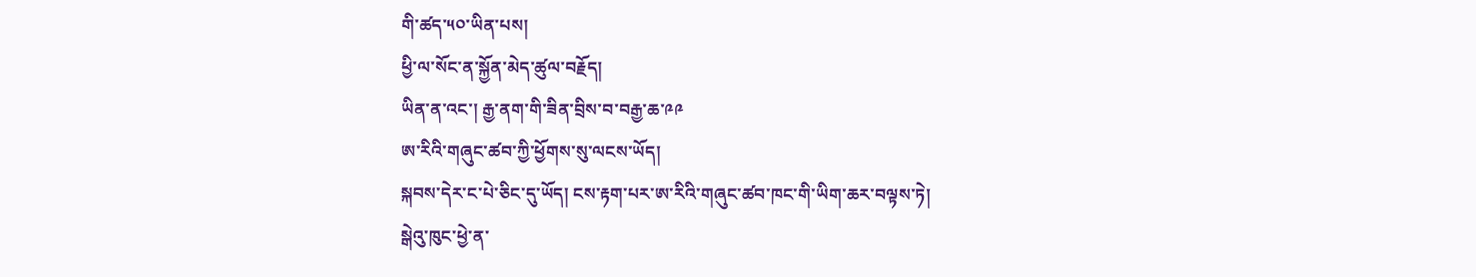གི་ཚད་༥༠་ཡིན་པས།
ཕྱི་ལ་སོང་ན་སྐྱོན་མེད་ཚུལ་བརྗོད།
ཡིན་ན་འང་། རྒྱ་ནག་གི་ཟིན་བྲིས་བ་བརྒྱ་ཆ་༩༩
ཨ་རིའི་གཞུང་ཚབ་ཀྱི་ཕྱོགས་སུ་ལངས་ཡོད།
སྐབས་དེར་ང་པེ་ཅིང་དུ་ཡོད། ངས་རྟག་པར་ཨ་རིའི་གཞུང་ཚབ་ཁང་གི་ཡིག་ཆར་བལྟས་ཏེ།
སྒེའུ་ཁུང་ཕྱེ་ན་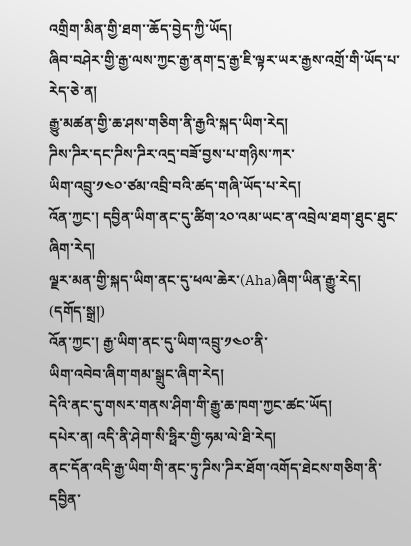འགྲིག་མིན་གྱི་ཐག་་ཆོད་བྱེད་ཀྱི་ཡོད།
ཞིབ་བཤེར་གྱི་རྒྱ་ལས་ཀྱང་རྒྱ་ནག་དྲ་རྒྱ་ཇི་ལྟར་ཡར་རྒྱས་འགྲོ་གི་ཡོད་པ་རེད་ཅེ་ན།
རྒྱུ་མཚན་གྱི་ཆ་ཤས་གཅིག་ནི་རྒྱའི་སྐད་ཡིག་རེད།
ཌིས་ཌིར་དང་ཌིས་ཌིར་འདྲ་བཟོ་བྱས་པ་གཉིས་ཀར་
ཡིག་འབྲུ་༡༤༠་ཙམ་འབྲི་བའི་ཚད་གཞི་ཡོད་པ་རེད།
འོན་ཀྱང་། དབྱིན་ཡིག་ནང་དུ་ཚིག་༢༠་འམ་ཡང་ན་འབྲེལ་ཐག་ཐུང་ཐུང་ཞིག་རེད།
ལྗར་མན་གྱི་སྐད་ཡིག་ནང་དུ་ཕལ་ཆེར་(Aha)ཞིག་ཡིན་རྒྱུ་རེད།
(དགོད་སྒྲ།)
འོན་ཀྱང་། རྒྱ་ཡིག་ནང་དུ་ཡིག་འབྲུ་༡༤༠་ནི་
ཡིག་འབེབ་ཞིག་གམ་སྒྲུང་ཞིག་རེད།
དེའི་ནང་དུ་གསར་གནས་ཤིག་གི་རྒྱུ་ཆ་ཁག་ཀྱང་ཚང་ཡོད།
དཔེར་ན། འདི་ནི་ཤེག་སི་ཧྥིར་གྱི་ཧམ་ལེ་ཐི་རེད།
ནང་དོན་འདི་རྒྱ་ཡིག་གི་ནང་ཏུ་ཌིས་ཌིར་ཐོག་འགོད་ཐེངས་གཅིག་ནི་
དབྱིན་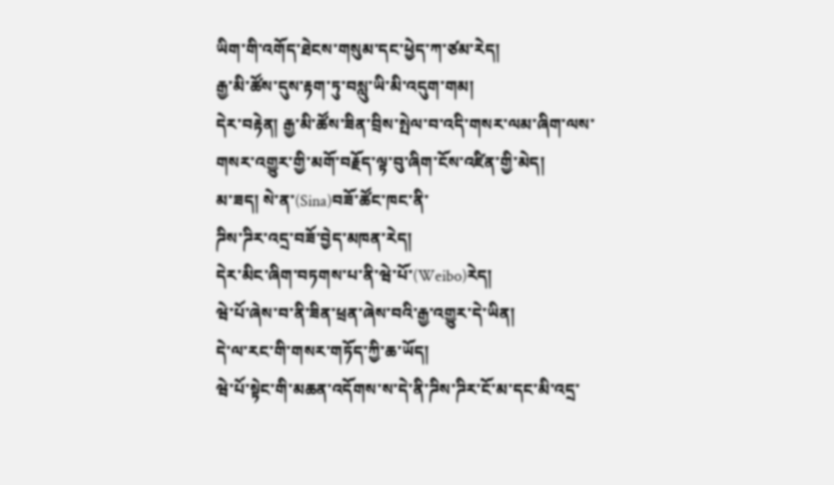ཡིག་གི་འགོད་ཐེངས་གསུམ་དང་ཕྱེད་ཀ་ཙམ་རེད།
རྒྱ་མི་ཚོས་དུས་རྟག་ཏུ་བསླུ་ཡི་མི་འདུག་གམ།
དེར་བརྟེན། རྒྱ་མི་ཚོས་ཟིན་བྲིས་སྤེལ་བ་འདི་གསར་ལམ་ཞིག་ལས་
གསར་འགྱུར་གྱི་མགོ་བརྗོད་ལྟ་བུ་ཞིག་ངོས་འཛིན་གྱི་མེད།
མ་ཟད། སེ་ན་(Sina)བཟོ་ཚོང་ཁང་ནི་
ཌིས་ཌིར་འདྲ་བཟོ་བྱེད་མཁན་རེད།
དེར་མིང་ཞིག་བཏགས་པ་ནི་ཝེ་པོ་(Weibo)རེད།
ཝེ་པོ་ཞེས་བ་ནི་ཟིན་ཕྲན་ཞེས་བའི་རྒྱ་འགྱུར་དེ་ཡིན།
དེ་ལ་རང་གི་གསར་གཏོད་ཀྱི་ཆ་ཡོད།
ཝེ་པོ་སྟེང་གི་མཆན་འདོགས་ས་དེ་ནི་ཌིས་ཌིར་ངོ་མ་དང་མི་འདྲ་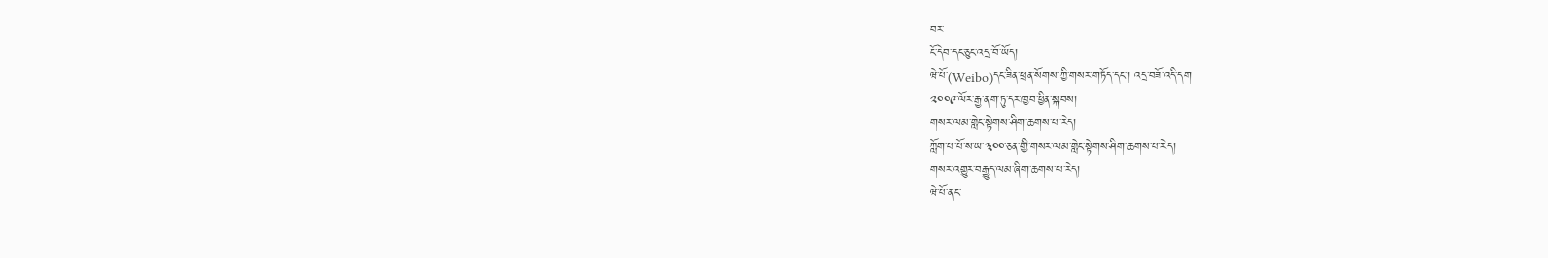བར་
ངོ་དེབ་དང་ཅུང་འདྲ་བོ་ཡོད།
ཝེ་པོ་(Weibo)དང་ཟིན་ཕྲན་སོགས་ཀྱི་གསར་གཏོད་དང་། འདྲ་བཟོ་འདི་དག
༢༠༠༩་ལོར་རྒྱ་ནག་ཏུ་དར་ཁྱབ་ཕྱིན་སྐབས།
གསར་ལམ་གླེང་སྟེགས་ཤིག་ཆགས་པ་རེད།
ཀློག་པ་པོ་ས་ཡ་༣༠༠་ཅན་གྱི་གསར་ལམ་གླེང་སྟེགས་ཤིག་ཆགས་པ་རེད།
གསར་འགྱུར་བརྒྱུད་ལམ་ཞིག་ཆགས་པ་རེད།
ཝེ་པོ་ནང་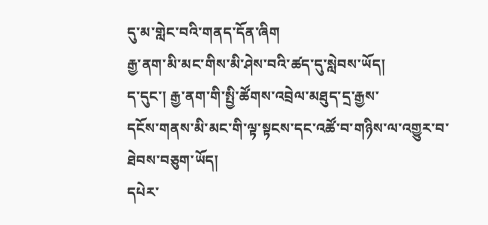དུ་མ་གླེང་བའི་གནད་དོན་ཞིག
རྒྱ་ནག་མི་མང་གིས་མི་ཤེས་བའི་ཚད་དུ་སླེབས་ཡོད།
ད་དུང་། རྒྱ་ནག་གི་སྤྱི་ཚོགས་འབྲེལ་མཐུད་དྲ་རྒྱས་
དངོས་གནས་མི་མང་གི་ལྟ་སྟངས་དང་འཚོ་བ་གཉིས་ལ་འགྱུར་བ་ཐེབས་བཅུག་ཡོད།
དཔེར་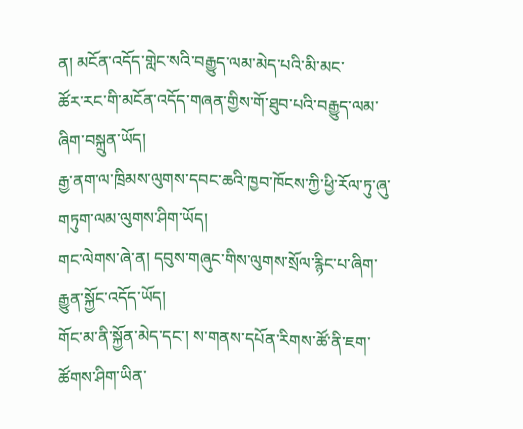ན། མངོན་འདོད་གླེང་སའི་བརྒྱུད་ལམ་མེད་པའི་མི་མང་
ཚོར་རང་གི་མངོན་འདོད་གཞན་གྱིས་གོ་ཐུབ་པའི་བརྒྱུད་ལམ་ཞིག་བསྐྲུན་ཡོད།
རྒྱ་ནག་ལ་ཁྲིམས་ལུགས་དབང་ཆའི་ཁྱབ་ཁོངས་ཀྱི་ཕྱི་རོལ་ཏུ་ཞུ་གཏུག་ལམ་ལུགས་ཤིག་ཡོད།
གང་ལེགས་ཞེ་ན། དབུས་གཞུང་གིས་ལུགས་སྲོལ་རྙིང་པ་ཞིག་རྒྱུན་སྐྱོང་འདོད་ཡོད།
གོང་མ་ནི་སྐྱོན་མེད་དང་། ས་གནས་དཔོན་རིགས་ཚོ་ནི་ཇག་ཚོགས་ཤིག་ཡིན་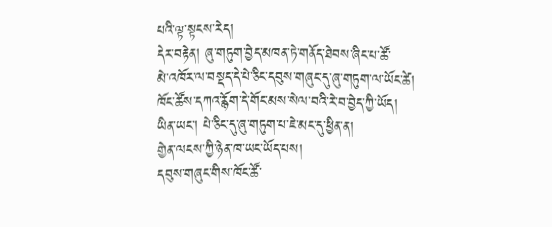པའི་ལྟ་སྟངས་རེད།
དེར་བརྟེན། ཞུ་གཏུག་བྱེད་མཁན་ཏེ་གནོད་ཐེབས་ཞིང་པ་ཚོ་
མེ་འཁོར་ལ་བསྡད་དེ་པེ་ཅིང་དབུས་གཞུང་དུ་ཞུ་གཏུག་ལ་ཡོང་ཚེ།
ཁོང་ཚོས་དཀའ་རྙོག་དེ་གོང་མས་སེལ་བའི་རེ་བ་བྱེད་ཀྱི་ཡོད།
ཡིན་ཡང་། པེ་ཅིང་དུ་ཞུ་གཏུག་པ་ཇེ་མང་དུ་ཕྱིན་ན།
གྱེན་ལངས་ཀྱི་ཉེན་ཁ་ཡང་ཡོད་པས།
དབུས་གཞུང་གིས་ཁོང་ཚོ་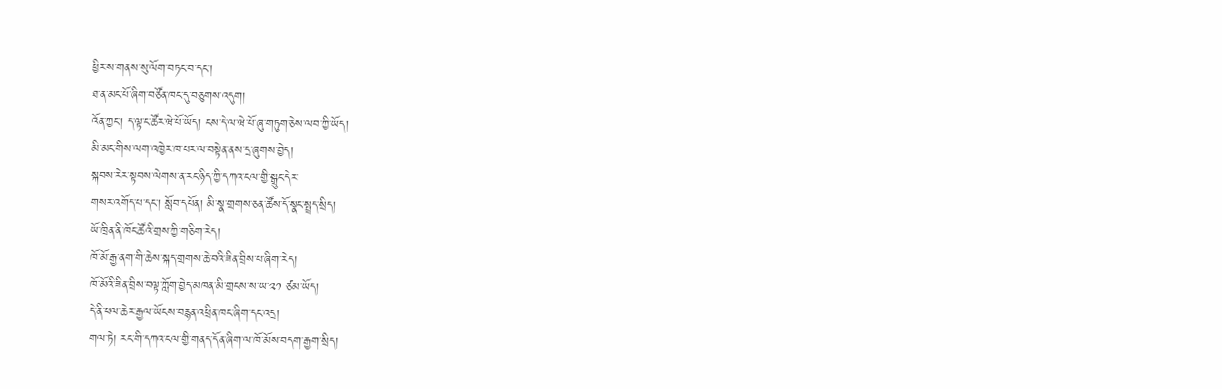ཕྱིར་ས་གནས་སུ་ལོག་བཏང་བ་དང་།
ཐ་ན་མང་པོ་ཞིག་བཙོན་ཁང་དུ་བཅུགས་འདུག།
འོན་ཀྱང་། ད་ལྟ་ང་ཚོར་ཝེ་པོ་ཡོད། ངས་དེ་ལ་ཝེ་པོ་ཞུ་གཏུག་ཅེས་ལབ་ཀྱི་ཡོད།
མི་མང་གིས་ལག་འཁྱེར་ཁ་པར་ལ་བསྟེན་ནས་དྲ་ཞུགས་བྱེད།
སྐབས་རེར་སྟབས་ལེགས་ན་རང་ཉིད་ཀྱི་དཀའ་ངལ་གྱི་སྒྲུང་དེར་
གསར་འགོད་པ་དང་། སློབ་དཔོན། མི་སྣ་གྲགས་ཅན་ཚོས་དོ་སྣང་སྤྲད་སྲིད།
ཡོ་ཁྲིན་ནི་ཁོང་ཚོའི་གྲས་ཀྱི་གཅིག་རེད།
ཁོ་མོ་རྒྱ་ནག་གི་ཆེས་སྐད་གྲགས་ཆེ་བའི་ཟིན་བྲིས་པ་ཞིག་རེད།
ཁོ་མོའི་ཟིན་བྲིས་བལྟ་ཀློག་བྱེད་མཁན་མི་གྲངས་ས་ཡ་༢༡ ཙམ་ཡོད།
དེ་ནི་ཕལ་ཆེར་རྒྱལ་ཡོངས་བརྙན་འཕྲིན་ཁང་ཞིག་དང་འདྲ།
གལ་ཏེ། རང་གི་དཀའ་ངལ་གྱི་གནད་དོན་ཞིག་ལ་ཁོ་མོས་བདག་རྒྱག་སྲིད།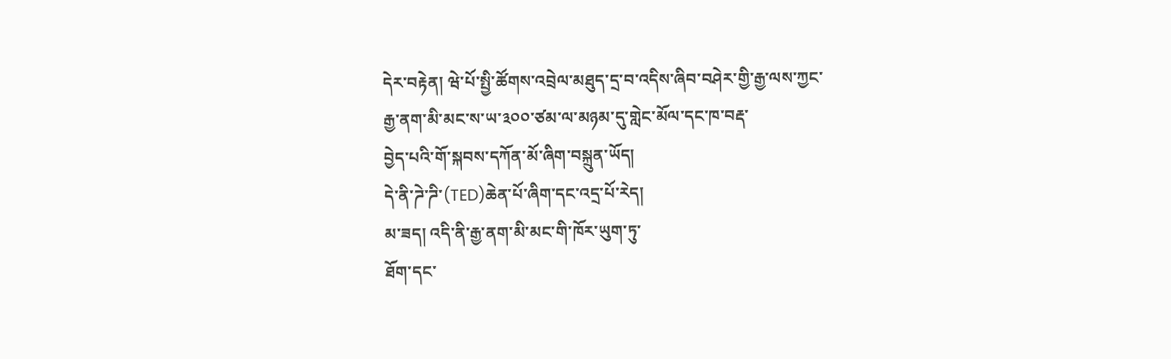དེར་བརྟེན། ཝེ་པོ་སྤྱི་ཚོགས་འབྲེལ་མཐུད་དྲ་བ་འདིས་ཞིབ་བཤེར་གྱི་རྒྱ་ལས་ཀྱང་
རྒྱ་ནག་མི་མང་ས་ཡ་༣༠༠་ཙམ་ལ་མཉམ་དུ་གླེང་མོལ་དང་ཁ་བརྡ་
བྱེད་པའི་གོ་སྐབས་དཀོན་མོ་ཞིག་བསྐྲུན་ཡོད།
དེ་ནི་ཌེ་ཌི་(TED)ཆེན་པོ་ཞིག་དང་འདྲ་པོ་རེད།
མ་ཟད། འདི་ནི་རྒྱ་ནག་མི་མང་གི་ཁོར་ཡུག་ཏུ་
ཐོག་དང་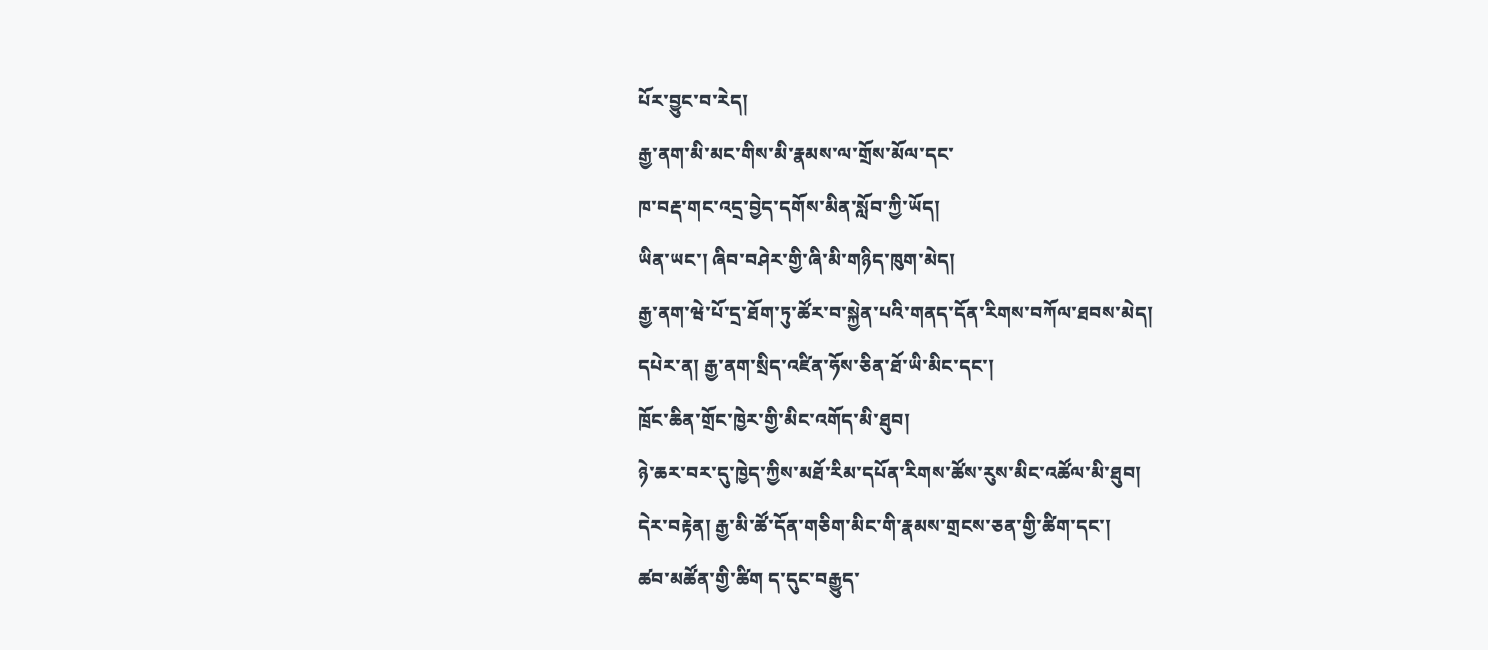པོར་བྱུང་བ་རེད།
རྒྱ་ནག་མི་མང་གིས་མི་རྣམས་ལ་གྲོས་མོལ་དང་
ཁ་བརྡ་གང་འདྲ་བྱེད་དགོས་མིན་སློབ་ཀྱི་ཡོད།
ཡིན་ཡང་། ཞིབ་བཤེར་གྱི་ཞི་མི་གཉིད་ཁུག་མེད།
རྒྱ་ནག་ཝེ་པོ་དྲ་ཐོག་ཏུ་ཚོར་བ་སྐྱེན་པའི་གནད་དོན་རིགས་བཀོལ་ཐབས་མེད།
དཔེར་ན། རྒྱ་ནག་སྲིད་འཛིན་ཧོས་ཅིན་ཐོ་ཡི་མིང་དང་།
ཁྲོང་ཆིན་གྲོང་ཁྱེར་གྱི་མིང་འགོད་མི་ཐུབ།
ཉེ་ཆར་བར་དུ་ཁྱེད་ཀྱིས་མཐོ་རིམ་དཔོན་རིགས་ཚོས་རུས་མིང་འཚོལ་མི་ཐུབ།
དེར་བརྟེན། རྒྱ་མི་ཚོ་དོན་གཅིག་མིང་གི་རྣམས་གྲངས་ཅན་གྱི་ཚིག་དང་།
ཚབ་མཚོན་གྱི་ཚིག ད་དུང་བརྒྱུད་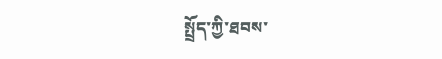སྤྲོད་ཀྱི་ཐབས་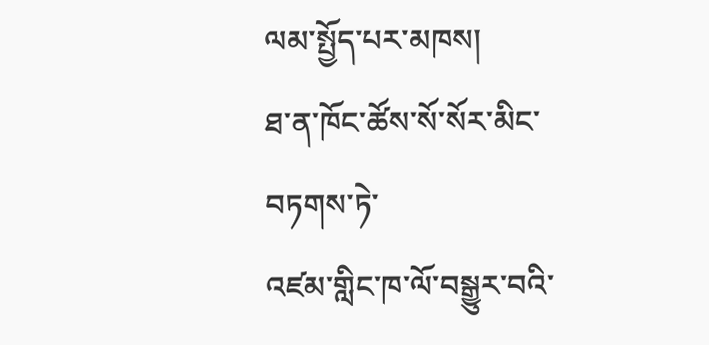ལམ་སྤྱོད་པར་མཁས།
ཐ་ན་ཁོང་ཚོས་སོ་སོར་མིང་བཏགས་ཏེ་
འཛམ་གླིང་ཁ་ལོ་བསྒྱུར་བའི་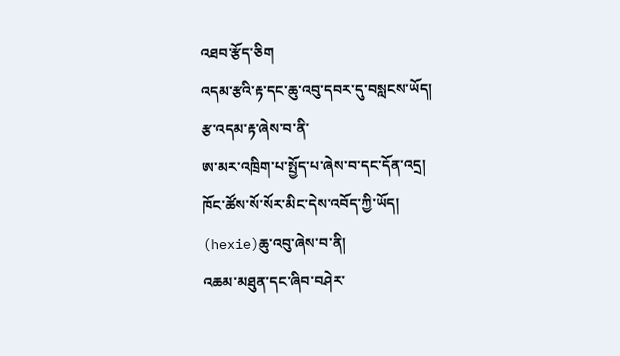འཐབ་རྩོད་ཅིག
འདམ་རྩའི་རྟ་དང་ཆུ་འབུ་དབར་དུ་བསླངས་ཡོད།
རྩ་འདམ་རྟ་ཞེས་བ་ནི་
ཨ་མར་འཁྲིག་པ་སྤྱོད་པ་ཞེས་བ་དང་དོན་འདྲ།
ཁོང་ཚོས་སོ་སོར་མིང་དེས་འབོད་ཀྱི་ཡོད།
(hexie)ཆུ་འབུ་ཞེས་བ་ནི།
འཆམ་མཐུན་དང་ཞིབ་བཤེར་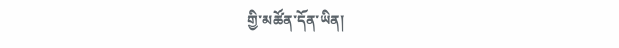གྱི་མཚོན་དོན་ཡིན།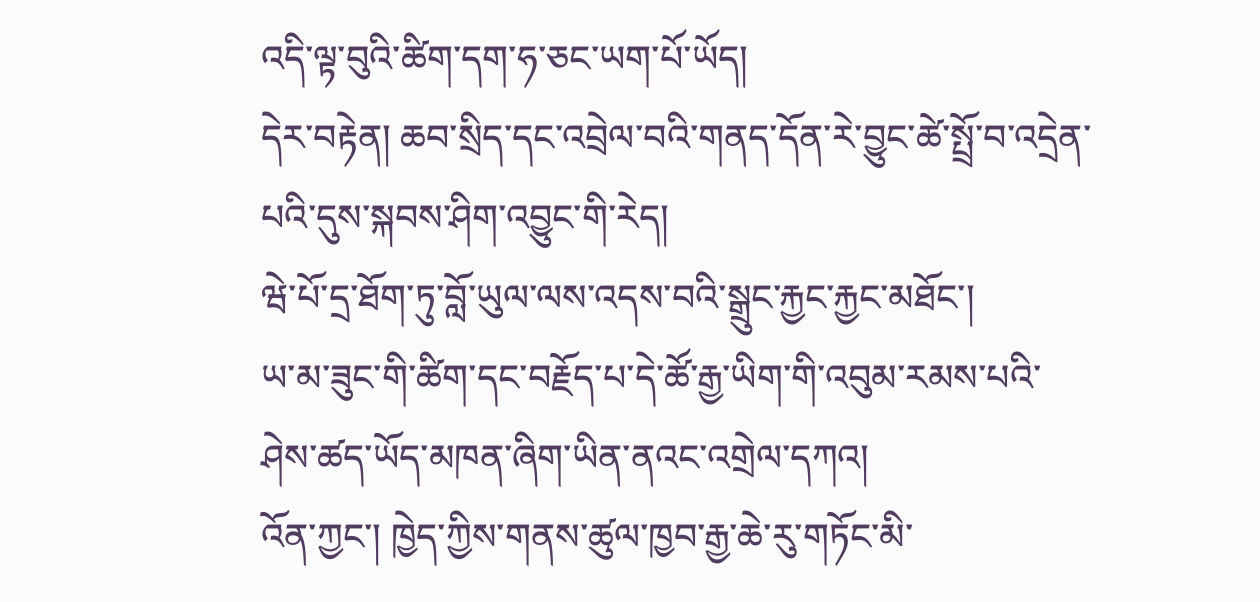འདི་ལྟ་བུའི་ཚིག་དག་ཧ་ཅང་ཡག་པོ་ཡོད།
དེར་བརྟེན། ཆབ་སྲིད་དང་འབྲེལ་བའི་གནད་དོན་རེ་བྱུང་ཚེ་སྤྲོ་བ་འདྲེན་པའི་དུས་སྐབས་ཤིག་འབྱུང་གི་རེད།
ཝེ་པོ་དྲ་ཐོག་ཏུ་བློ་ཡུལ་ལས་འདས་བའི་སྒྲུང་རྐྱང་རྐྱང་མཐོང་།
ཡ་མ་ཟུང་གི་ཚིག་དང་བརྗོད་པ་དེ་ཚོ་རྒྱ་ཡིག་གི་འབུམ་རམས་པའི་
ཤེས་ཚད་ཡོད་མཁན་ཞིག་ཡིན་ནའང་འགྲེལ་དཀའ།
འོན་ཀྱང་། ཁྱེད་ཀྱིས་གནས་ཚུལ་ཁྱབ་རྒྱ་ཆེ་རུ་གཏོང་མི་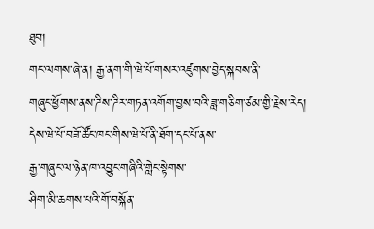ཐུབ།
གང་ལགས་ཞེ་ན། རྒྱ་ནག་གི་ཝེ་པོ་གསར་འཛུགས་བྱེད་སྐབས་ནི་
གཞུང་ཕྱོགས་ནས་ཌིས་ཌིར་གཏན་འགོག་བྱས་བའི་ཟླ་གཅིག་ཙམ་གྱི་རྗེས་རེད།
དེས་ཝེ་པོ་བཟོ་ཚོང་ཁང་གིས་ཝེ་པོ་ནི་ཐོག་དང་པོ་ནས་
རྒྱ་གཞུང་ལ་ཉེན་ཁ་འབྱུང་གཞིའི་གླེང་སྟེགས་
ཤིག་མི་ཆགས་པའི་གོ་བསྐོན་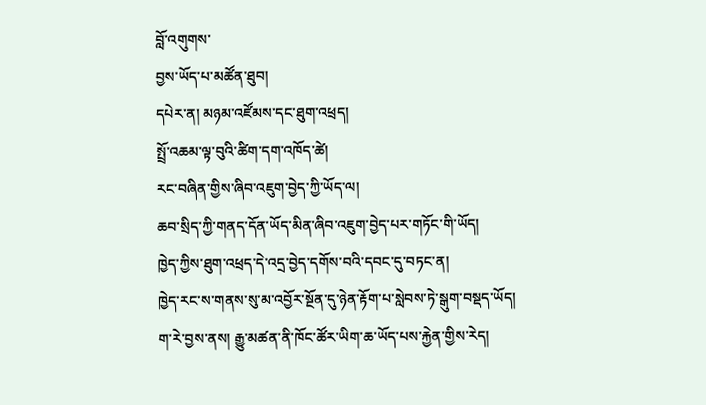བློ་འགུགས་
བྱས་ཡོད་པ་མཚོན་ཐུབ།
དཔེར་ན། མཉམ་འཛོམས་དང་ཐུག་འཕྲད།
སྤྲོ་འཆམ་ལྟ་བུའི་ཚིག་དག་འཁོད་ཚེ།
རང་བཞིན་གྱིས་ཞིབ་འཇུག་བྱེད་ཀྱི་ཡོད་ལ།
ཆབ་སྲིད་ཀྱི་གནད་དོན་ཡོད་མིན་ཞིབ་འཇུག་བྱེད་པར་གཏོང་གི་ཡོད།
ཁྱེད་ཀྱིས་ཐུག་འཕྲད་དེ་འདྲ་བྱེད་དགོས་བའི་དབང་དུ་བཏང་ན།
ཁྱེད་རང་ས་གནས་སུ་མ་འབྱོར་སྔོན་དུ་ཉེན་རྟོག་པ་སླེབས་ཏེ་སྒུག་བསྡད་ཡོད།
ག་རེ་བྱས་ནས། རྒྱུ་མཚན་ནི་ཁོང་ཚོར་ཡིག་ཆ་ཡོད་པས་རྐྱེན་གྱིས་རེད།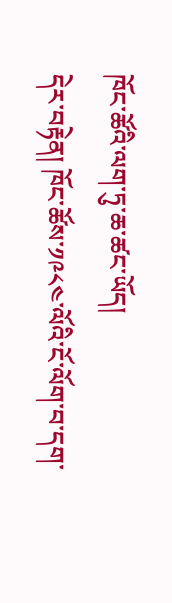ཁོང་ཚོའི་ལག་ཏུ་ཆ་ཚང་ཡོད།
དེར་བརྟེན། ཁོང་ཚོས་༡༩༨༤་ལོའི་ངོ་ལོག་བ་དག་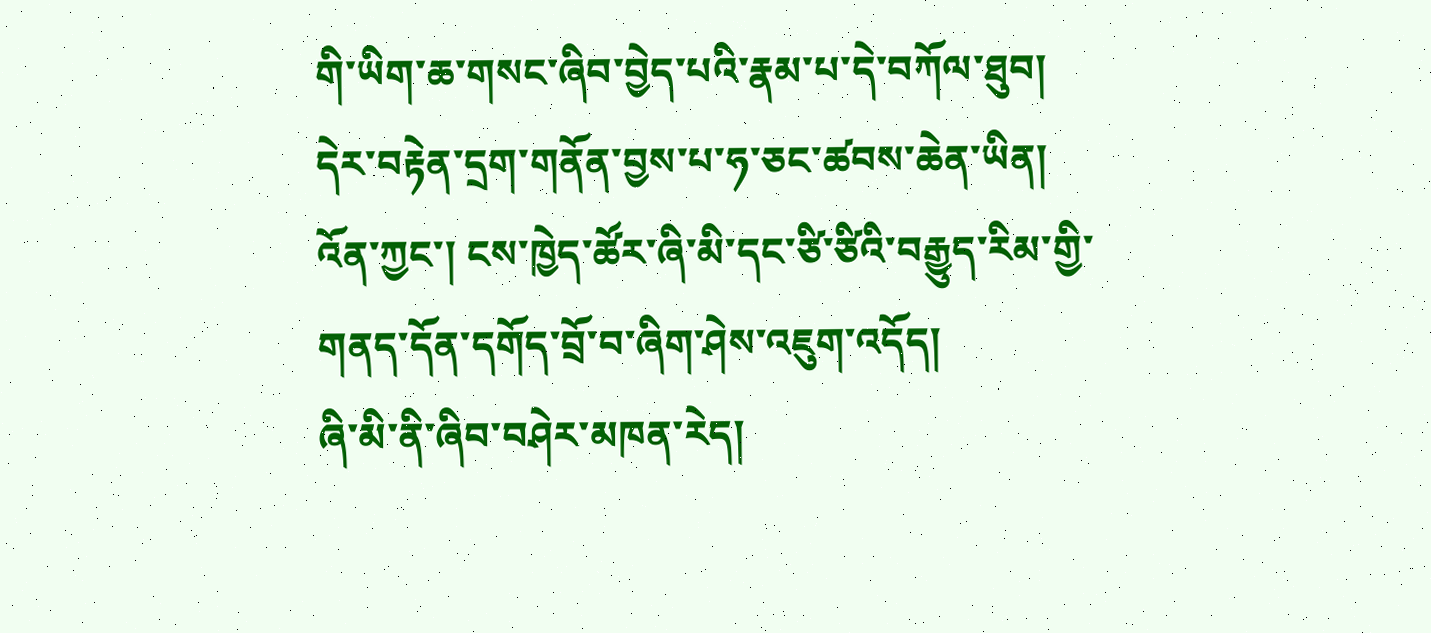གི་ཡིག་ཆ་གསང་ཞིབ་བྱེད་པའི་རྣམ་པ་དེ་བཀོལ་ཐུབ།
དེར་བརྟེན་དྲག་གནོན་བྱས་པ་ཧ་ཅང་ཚབས་ཆེན་ཡིན།
འོན་ཀྱང་། ངས་ཁྱེད་ཚོར་ཞི་མི་དང་ཙི་ཙིའི་བརྒྱུད་རིམ་གྱི་
གནད་དོན་དགོད་བྲོ་བ་ཞིག་ཤེས་འཇུག་འདོད།
ཞི་མི་ནི་ཞིབ་བཤེར་མཁན་རེད།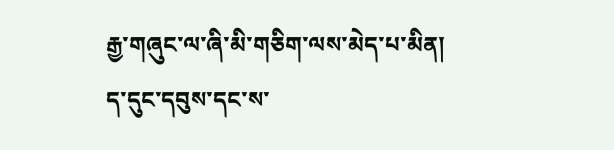རྒྱ་གཞུང་ལ་ཞི་མི་གཅིག་ལས་མེད་པ་མིན།
ད་དུང་དབུས་དང་ས་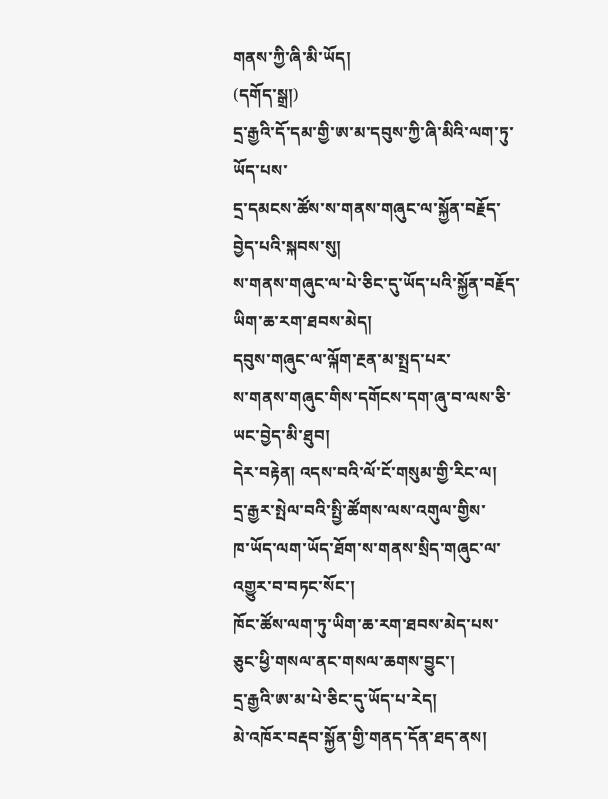གནས་ཀྱི་ཞི་མི་ཡོད།
(དགོད་སྒྲ།)
དྲ་རྒྱའི་དོ་དམ་གྱི་ཨ་མ་དབུས་ཀྱི་ཞི་མིའི་ལག་ཏུ་ཡོད་པས་
དྲ་དམངས་ཚོས་ས་གནས་གཞུང་ལ་སྐྱོན་བརྗོད་བྱེད་པའི་སྐབས་སུ།
ས་གནས་གཞུང་ལ་པེ་ཅིང་དུ་ཡོད་པའི་སྐྱོན་བརྗོད་ཡིག་ཆ་རག་ཐབས་མེད།
དབུས་གཞུང་ལ་ལྐོག་རྔན་མ་སྤྲད་པར་
ས་གནས་གཞུང་གིས་དགོངས་དག་ཞུ་བ་ལས་ཅི་ཡང་བྱེད་མི་ཐུབ།
དེར་བརྟེན། འདས་བའི་ལོ་ངོ་གསུམ་གྱི་རིང་ལ།
དྲ་རྒྱར་སྤེལ་བའི་སྤྱི་ཚོགས་ལས་འགུལ་གྱིས་
ཁ་ཡོད་ལག་ཡོད་ཐོག་ས་གནས་སྲིད་གཞུང་ལ་འགྱུར་བ་བཏང་སོང་།
ཁོང་ཚོས་ལག་ཏུ་ཡིག་ཆ་རག་ཐབས་མེད་པས་
ཅུང་ཕྱི་གསལ་ནང་གསལ་ཆགས་བྱུང་།
དྲ་རྒྱའི་ཨ་མ་པེ་ཅིང་དུ་ཡོད་པ་རེད།
མེ་འཁོར་བརྡབ་སྐྱོན་གྱི་གནད་དོན་ཐད་ནས།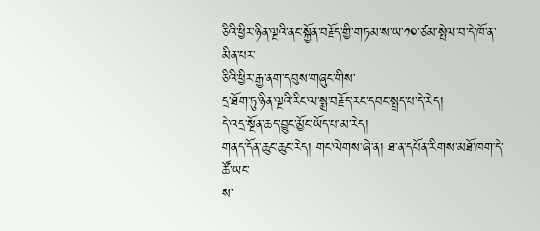ཅིའི་ཕྱིར་ཉིན་ལྔའི་ནང་སྐྱོན་བརྗོད་གྱི་གཏམ་ས་ཡ་༡༠་ཙམ་སྤེལ་བ་དེ་ཁོ་ན་མིན་པར་
ཅིའི་ཕྱིར་རྒྱ་ནག་དབུས་གཞུང་གིས་
དྲ་ཐོག་ཏུ་ཉིན་ལྔའི་རིང་ལ་སྨྲ་བརྗོད་རང་དབང་སྤྲད་པ་དེ་རེད།
དེ་འདྲ་སྔོན་ཆད་བྱུང་མྱོང་ཡོད་པ་མ་རེད།
གནད་དོན་ཆུང་ཆུང་རེད། གང་ལེགས་ཞེ་ན། ཐ་ན་དཔོན་རིགས་མཐོ་ཁག་དེ་ཚོ་ཡང་
ས་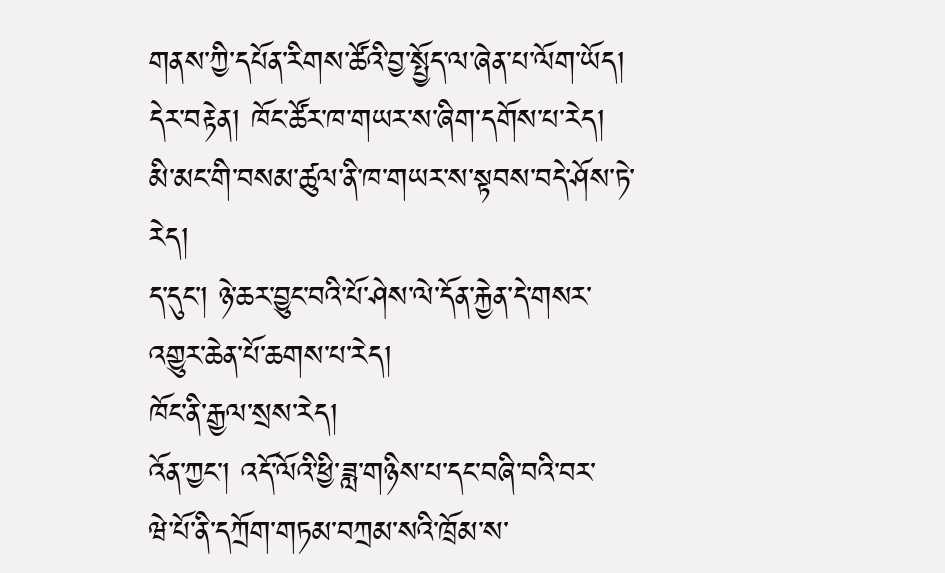གནས་ཀྱི་དཔོན་རིགས་ཚོའི་བྱ་སྤྱོད་ལ་ཞེན་པ་ལོག་ཡོད།
དེར་བརྟེན། ཁོང་ཚོར་ཁ་གཡར་ས་ཞིག་དགོས་པ་རེད།
མི་མང་གི་བསམ་ཚུལ་ནི་ཁ་གཡར་ས་སྟབས་བདེ་ཤོས་ཏེ་རེད།
ད་དུང་། ཉེ་ཆར་བྱུང་བའི་པོ་ཤེས་ལེ་དོན་རྐྱེན་དེ་གསར་འགྱུར་ཆེན་པོ་ཆགས་པ་རེད།
ཁོང་ནི་རྒྱལ་སྲས་རེད།
འོན་ཀྱང་། འདོ་ལོའི་ཕྱི་ཟླ་གཉིས་པ་དང་བཞི་བའི་བར་
ཝེ་པོ་ནི་དཀྲོག་གཏམ་བཀྲམ་སའི་ཁྲོམ་ས་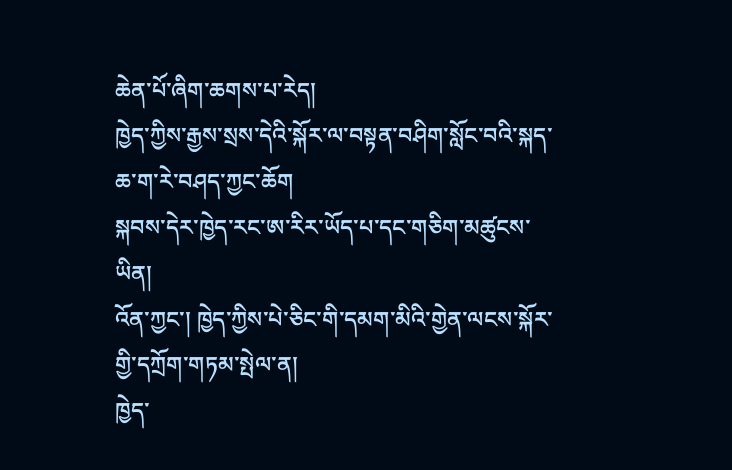ཆེན་པོ་ཞིག་ཆགས་པ་རེད།
ཁྱེད་ཀྱིས་རྒྱས་སྲས་དེའི་སྐོར་ལ་བསྟན་བཤིག་སློང་བའི་སྐད་ཆ་ག་རེ་བཤད་ཀྱང་ཆོག
སྐབས་དེར་ཁྱེད་རང་ཨ་རིར་ཡོད་པ་དང་གཅིག་མཚུངས་ཡིན།
འོན་ཀྱང་། ཁྱེད་ཀྱིས་པེ་ཅིང་གི་དམག་མིའི་གྱེན་ལངས་སྐོར་གྱི་དཀྲོག་གཏམ་སྤེལ་ན།
ཁྱེད་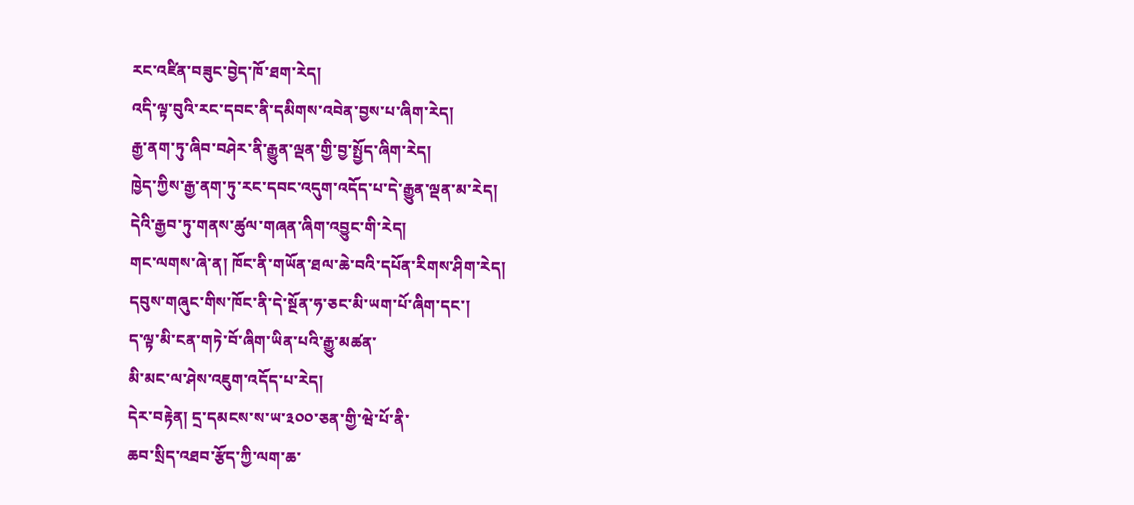རང་འཛིན་བཟུང་བྱེད་ཁོ་ཐག་རེད།
འདི་ལྟ་བུའི་རང་དབང་ནི་དམིགས་འབེན་བྱས་པ་ཞིག་རེད།
རྒྱ་ནག་ཏུ་ཞིབ་བཤེར་ནི་རྒྱུན་ལྡན་གྱི་བྱ་སྤྱོད་ཞིག་རེད།
ཁྱེད་ཀྱིས་རྒྱ་ནག་ཏུ་རང་དབང་འདུག་འདོད་པ་དེ་རྒྱུན་ལྡན་མ་རེད།
དེའི་རྒྱབ་ཏུ་གནས་ཚུལ་གཞན་ཞིག་འབྱུང་གི་རེད།
གང་ལགས་ཞེ་ན། ཁོང་ནི་གཡོན་ཐལ་ཆེ་བའི་དཔོན་རིགས་ཤིག་རེད།
དབུས་གཞུང་གིས་ཁོང་ནི་དེ་སྔོན་ཧ་ཅང་མི་ཡག་པོ་ཞིག་དང་།
ད་ལྟ་མི་ངན་གཏེ་བོ་ཞིག་ཡིན་པའི་རྒྱུ་མཚན་
མི་མང་ལ་ཤེས་འཇུག་འདོད་པ་རེད།
དེར་བརྟེན། དྲ་དམངས་ས་ཡ་༣༠༠་ཅན་གྱི་ཝེ་པོ་ནི་
ཆབ་སྲིད་འཐབ་རྩོད་ཀྱི་ལག་ཆ་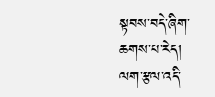སྟབས་བདེ་ཞིག་ཆགས་པ་རེད།
ལག་རྩལ་འདི་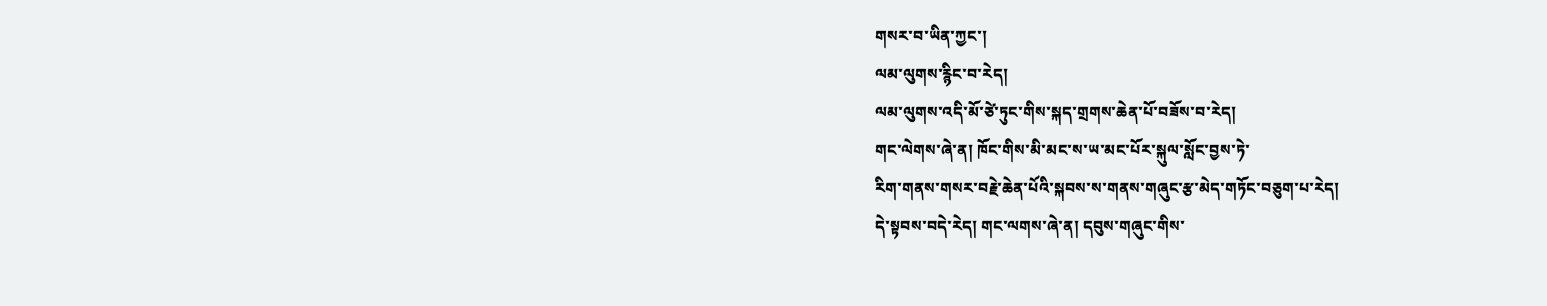གསར་བ་ཡིན་ཀྱང་།
ལམ་ལུགས་རྙིང་བ་རེད།
ལམ་ལུགས་འདི་མོ་ཙེ་ཏུང་གིས་སྐད་གྲགས་ཆེན་པོ་བཟོས་བ་རེད།
གང་ལེགས་ཞེ་ན། ཁོང་གིས་མི་མང་ས་ཡ་མང་པོར་སྐུལ་སློང་བྱས་ཏེ་
རིག་གནས་གསར་བརྗེ་ཆེན་པོའི་སྐབས་ས་གནས་གཞུང་རྩ་མེད་གཏོང་བཅུག་པ་རེད།
དེ་སྟབས་བདེ་རེད། གང་ལགས་ཞེ་ན། དབུས་གཞུང་གིས་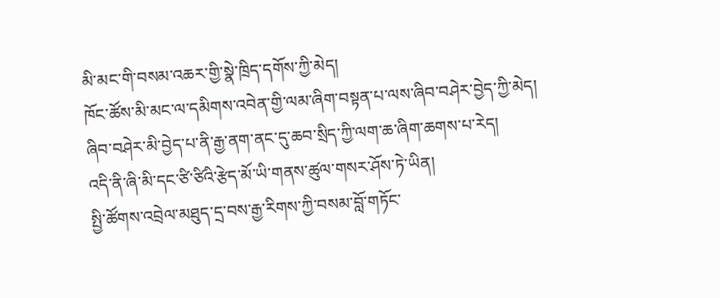མི་མང་གི་བསམ་འཆར་གྱི་སྣེ་ཁྲིད་དགོས་ཀྱི་མེད།
ཁོང་ཚོས་མི་མང་ལ་དམིགས་འབེན་གྱི་ལམ་ཞིག་བསྟན་པ་ལས་ཞིབ་བཤེར་བྱེད་ཀྱི་མེད།
ཞིབ་བཤེར་མི་བྱེད་པ་ནི་རྒྱ་ནག་ནང་དུ་ཆབ་སྲིད་ཀྱི་ལག་ཆ་ཞིག་ཆགས་པ་རེད།
འདི་ནི་ཞི་མི་དང་ཙི་ཙིའི་རྩེད་མོ་ཡི་གནས་ཚུལ་གསར་ཤོས་ཏེ་ཡིན།
སྤྱི་ཚོགས་འབྲེལ་མཐུད་དྲ་བས་རྒྱ་རིགས་ཀྱི་བསམ་བློ་གཏོང་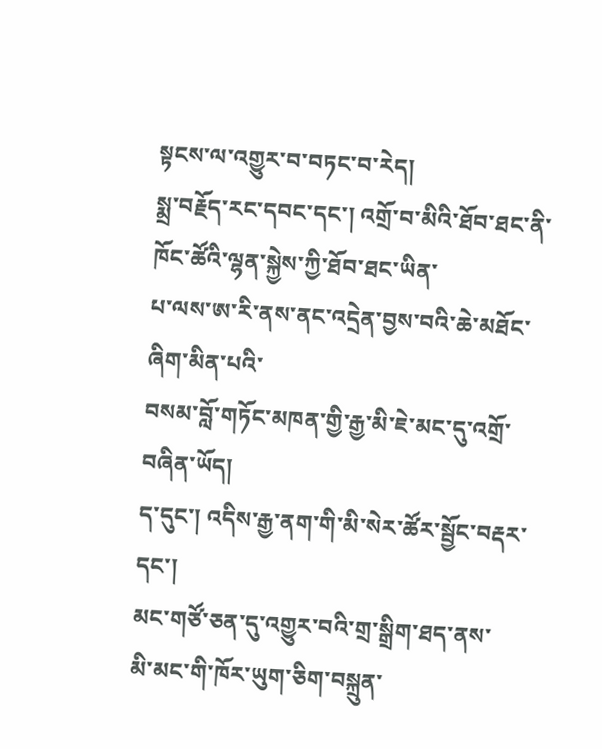སྟངས་ལ་འགྱུར་བ་བཏང་བ་རེད།
སྨྲ་བརྗོད་རང་དབང་དང་། འགྲོ་བ་མིའི་ཐོབ་ཐང་ནི་ཁོང་ཚོའི་ལྷན་སྐྱེས་ཀྱི་ཐོབ་ཐང་ཡིན་
པ་ལས་ཨ་རི་ནས་ནང་འདྲེན་བྱས་བའི་ཆེ་མཐོང་ཞིག་མིན་པའི་
བསམ་བློ་གཏོང་མཁན་གྱི་རྒྱ་མི་ཇེ་མང་དུ་འགྲོ་བཞིན་ཡོད།
ད་དུང་། འདིས་རྒྱ་ནག་གི་མི་སེར་ཚོར་སྦྱོང་བརྡར་དང་།
མང་གཙོ་ཅན་དུ་འགྱུར་བའི་གྲ་སྒྲིག་ཐད་ནས་
མི་མང་གི་ཁོར་ཡུག་ཅིག་བསྐྲུན་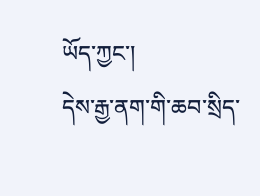ཡོད་ཀྱང་།
དེས་རྒྱ་ནག་གི་ཆབ་སྲིད་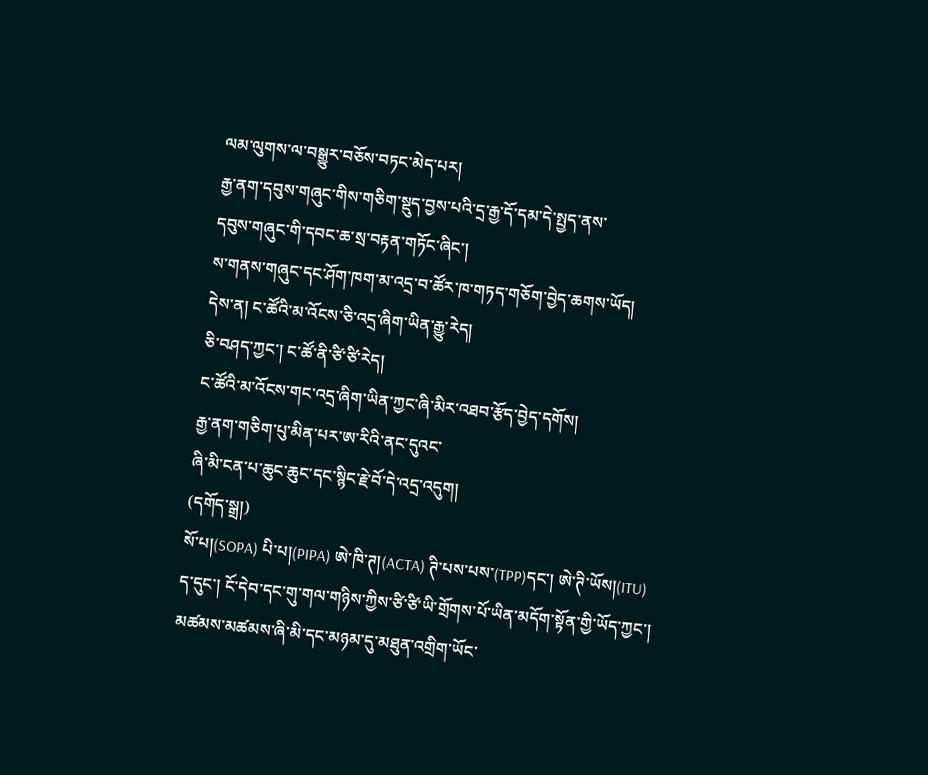ལམ་ལུགས་ལ་བསྒྱུར་བཅོས་བཏང་མེད་པར།
རྒྱ་ནག་དབུས་གཞུང་གིས་གཅིག་སྡུད་བྱས་པའི་དྲ་རྒྱ་དོ་དམ་དེ་སྤྱད་ནས་
དབུས་གཞུང་གི་དབང་ཆ་སྲ་བརྟན་གཏོང་ཞིང་།
ས་གནས་གཞུང་དང་ཤོག་ཁག་མ་འདྲ་བ་ཚོར་ཁ་གཏད་གཅོག་བྱེད་ཆགས་ཡོད།
དེས་ན། ང་ཚོའི་མ་འོངས་ཅི་འདྲ་ཞིག་ཡིན་རྒྱུ་རེད།
ཅི་བཤད་ཀྱང་། ང་ཚོ་ནི་ཙི་ཙི་རེད།
ང་ཚོའི་མ་འོངས་གང་འདྲ་ཞིག་ཡིན་ཀྱང་ཞི་མིར་འཐབ་རྩོད་བྱེད་དགོས།
རྒྱ་ནག་གཅིག་པུ་མིན་པར་ཨ་རིའི་ནང་དུའང་
ཞི་མི་ངན་པ་ཆུང་ཆུང་དང་སྙིང་རྗེ་བོ་དེ་འདྲ་འདུག།
(དགོད་སྒྲ།)
སོ་པ།(SOPA) པི་པ།(PIPA) ཨེ་ཁི་ཊ།(ACTA) ཊི་པས་པས་(TPP)དང་། ཨེ་ཊི་ཡོས།(ITU)
ད་དུང་། ངོ་དེབ་དང་གུ་གལ་གཉིས་ཀྱིས་ཙི་ཙི་ཡི་གྲོགས་པོ་ཡིན་མདོག་སྟོན་གྱི་ཡོད་ཀྱང་།
མཚམས་མཚམས་ཞི་མི་དང་མཉམ་དུ་མཐུན་འགྲིག་ཡོང་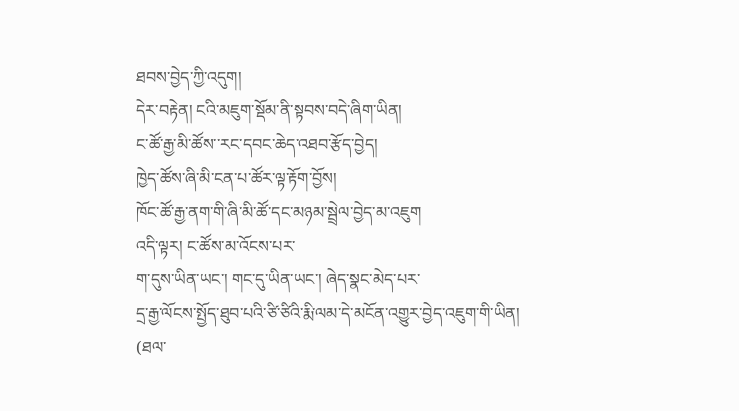ཐབས་བྱེད་ཀྱི་འདུག།
དེར་བརྟེན། ངའི་མཇུག་སྡོམ་ནི་སྟབས་བདེ་ཞིག་ཡིན།
ང་ཚོ་རྒྱ་མི་ཚོས་་རང་དབང་ཆེད་འཐབ་རྩོད་བྱེད།
ཁྱེད་ཚོས་ཞི་མི་ངན་པ་ཚོར་ལྟ་རྟོག་བྱོས།
ཁོང་ཚོ་རྒྱ་ནག་གི་ཞི་མི་ཚོ་དང་མཉམ་སྦྲེལ་བྱེད་མ་འཇུག
འདི་ལྟར། ང་ཚོས་མ་འོངས་པར་
ག་དུས་ཡིན་ཡང་། གང་དུ་ཡིན་ཡང་། ཞེད་སྣང་མེད་པར་
དྲ་རྒྱ་ལོངས་སྤྱོད་ཐུབ་པའི་ཙི་ཙིའི་རྨི་ལམ་དེ་མངོན་འགྱུར་བྱེད་འཇུག་གི་ཡིན།
(ཐལ་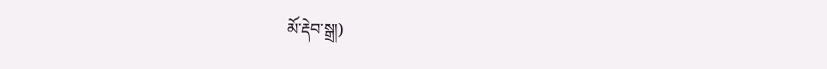མོ་རྡེབ་སྒྲ།)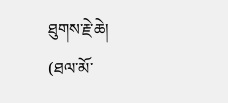ཐུགས་རྗེ་ཆེ།
(ཐལ་མོ་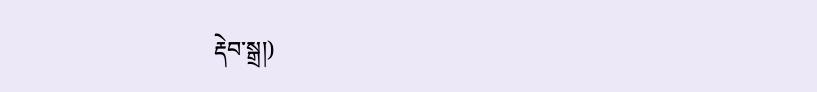རྡེབ་སྒྲ།)